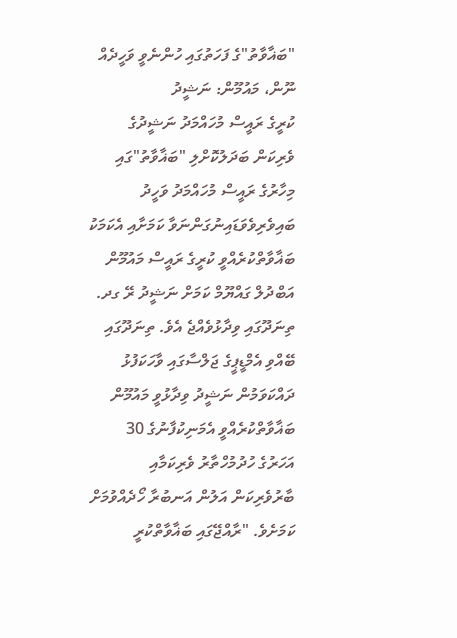"ބަޣާވާތު"ގެ ފަހަތުގައި ހުންނެވީ ވަހީދެއް ނޫން، މައުމޫން: ނަޝީދު
ކުރީގެ ރައީސް މުހައްމަދު ނަޝީދުގެ ވެރިކަން ބަދަލުކޮށްލި "ބަޣާވާތު"ގައި މިހާރުގެ ރައީސް މުހައްމަދު ވަހީދު ބައިވެރިވެވަޑައިނުގަންނަވާ ކަމަށާއި އެކަމަކު ބަޣާވާތްކުރެއްވީ ކުރީގެ ރައީސް މައުމޫން އަބްދުލް ގައްޔޫމް ކަމަށް ނަޝީދު ރޭ ގދ. ތިނަދޫގައި ވިދާޅުވެއްޖެ އެވެ. ތިނަދޫގައި ބޭއްވި އެމްޑީޕީގެ ޖަލްސާގައި ވާހަކަފުޅު ދައްކަވަމުން ނަޝީދު ވިދާޅުވީ މައުމޫން ބަޣާވާތްކުރެއްވީ އެމަނިކުފާނުގެ 30 އަހަރުގެ ހުދުމުހްތާރު ވެރިކަމާއި ބާރުވެރިކަން އަލުން އަނބުރާ ހޯދެއްވުމަށް ކަމަށެވެ. "ރާއްޖޭގައި ބަޣާވާތްކުރީ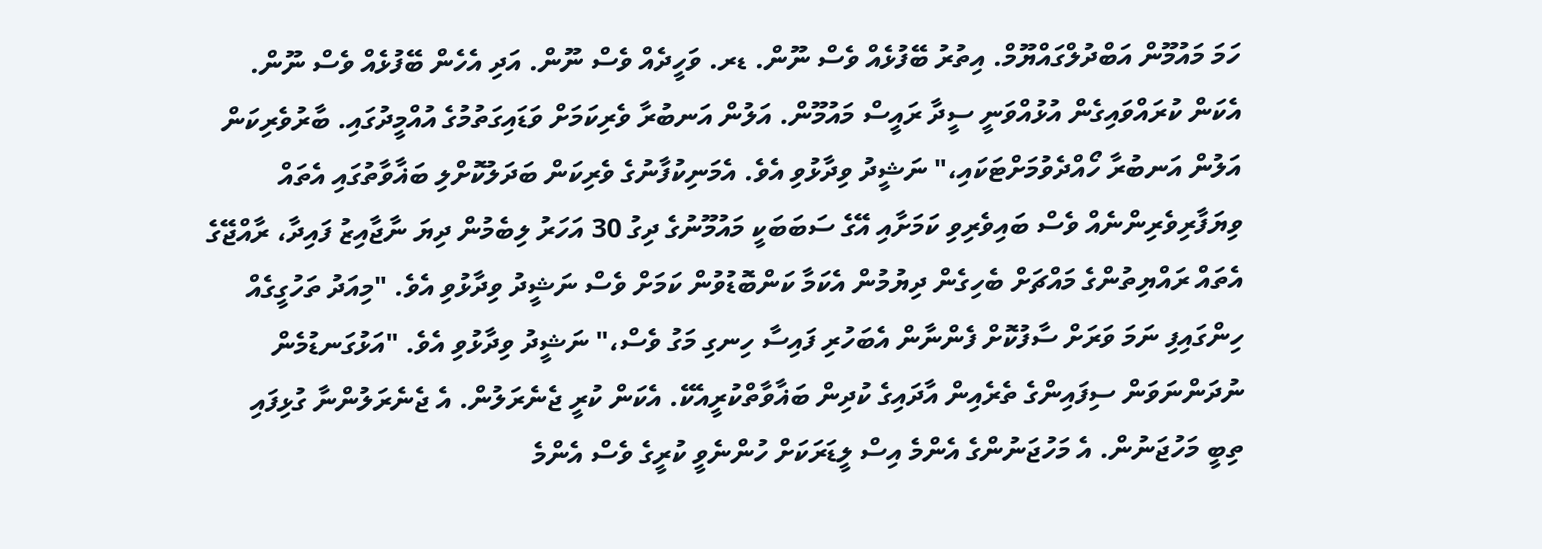ހަމަ މައުމޫން އަބްދުލްގައްޔޫމް. އިތުރު ބޭފުޅެއް ވެސް ނޫން. ޑރ. ވަހީދެއް ވެސް ނޫން. އަދި އެހެން ބޭފުޅެއް ވެސް ނޫން. އެކަން ކުރައްވައިގެން އުޅުއްވަނީ ސީދާ ރައީސް މައުމޫން. އަލުން އަނބުރާ ވެރިކަމަށް ވަޑައިގަތުމުގެ އުއްމީދުގައި. ބާރުވެރިކަން އަލުން އަނބުރާ ހޯއްދެވުމަށްޓަކައި،" ނަޝީދު ވިދާޅުވި އެވެ. އެމަނިކުފާނުގެ ވެރިކަން ބަދަލުކޮށްލި ބަޣާވާތުގައި އެތައް ވިޔަފާރިވެރިންނެއް ވެސް ބައިވެރިވި ކަމަށާއި އޭގެ ސަބަބަކީ މައުމޫނުގެ ދިގު 30 އަހަރު ލިބެމުން ދިޔަ ނާޖާއިޒު ފައިދާ، ރާއްޖޭގެ އެތައް ރައްޔިތުންގެ މައްޗަށް ބެހިގެން ދިޔުމުން އެކަމާ ކަންބޮޑުވުން ކަމަށް ވެސް ނަޝީދު ވިދާޅުވި އެވެ. "މިއަދު ތަހުގީގެއް ހިންގައިފި ނަމަ ވަރަށް ސާފުކޮށް ފެންނާން އެބަހުރި ފައިސާ ހިނގި މަގު ވެސް،" ނަޝީދު ވިދާޅުވި އެވެ. "އަޅުގަނޑުމެން ނުދަންނަވަން ސިފައިންގެ ތެރެއިން އާދައިގެ ކުދިން ބަޣާވާތްކުރީއެކޭ. އެކަން ކުރީ ޖެނެރަލުން. އެ ޖެނެރަލުންނާ ގުޅިފައި ތިބީ މަހުޖަނުން. އެ މަހުޖަނުންގެ އެންމެ އިސް ލީޑަރަކަށް ހުންނެވީ ކުރީގެ ވެސް އެންމެ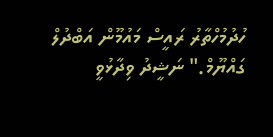ހުދުމުހްތާރު ރައީސް މައުމޫން އަބްދުލް ގައްޔޫމް." ނަޝީދު ވިދާޅުވީ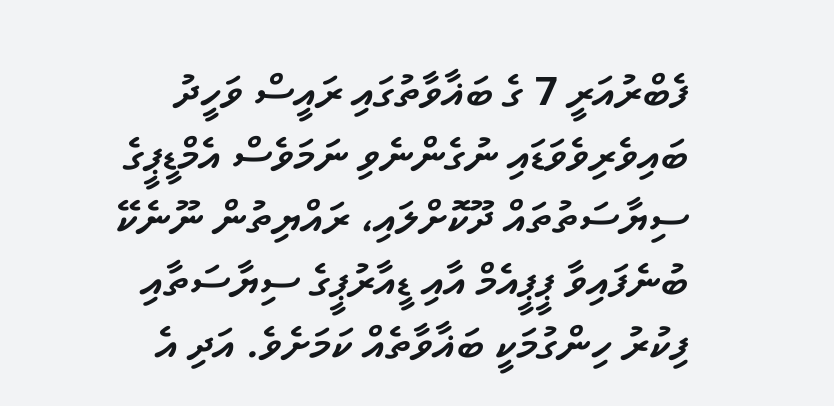ފެބްރުއަރީ 7 ގެ ބަޣާވާތުގައި ރައީސް ވަހީދު ބައިވެރިވެވަޑައި ނުގެންނެވި ނަމަވެސް އެމްޑީޕީގެ ސިޔާސަތުތައް ދޫކޮށްލައި، ރައްޔިތުން ނޫނެކޭ ބުނެފައިވާ ޕީޕީއެމް އާއި ޑީއާރުޕީގެ ސިޔާސަތާއި ފިކުރު ހިންގުމަކީ ބަޣާވާތެއް ކަމަށެވެ. އަދި އެ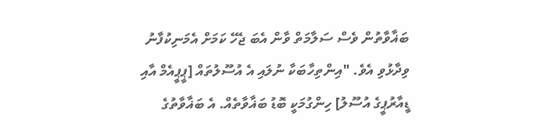ބަޣާވާތުން ވެސް ސަލާމަތް ވާން އެބަ ޖެހޭ ކަމަށް އެމަނިކުފާނު ވިދާޅުވި އެވެ. "އިންތިހާބަކާ ނުލައި އެ އުސޫލުތައް [ޕީޕީއެމް އާއި ޑީއާރުޕީގެ އުސޫލު] ހިންގުމަކީ ބޮޑު ބަޣާވާތެއް. އެ ބަޣާވާތުގެ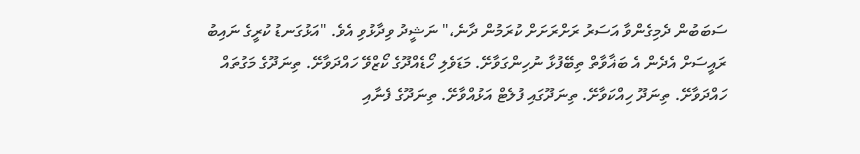ސަބަބުން ދެމިގެންވާ އަސަރު ރަށްރަށަށް ކުރަމުން ދާނެ،" ނަޝީދު ވިދާޅުވި އެވެ. "އަޅުގަނޑު ކުރީގެ ނައިބު ރައީސަށް އެދެން އެ ބަޣާވާތް ތިބޭފުޅާ ނުހިންގަވާށޭ. މަޑަވެލި ހޯޑެއްދޫގެ ކޯޒްވޭ ހައްދަވާށޭ. ތިނަދޫގެ މަގުތައް ހައްދަވާށޭ. ތިނަދޫ ހިއްކަވާށޭ. ތިނަދޫގައި ފުލެޓް އަޅުއްވާށޭ. ތިނަދޫގެ ފެނާއި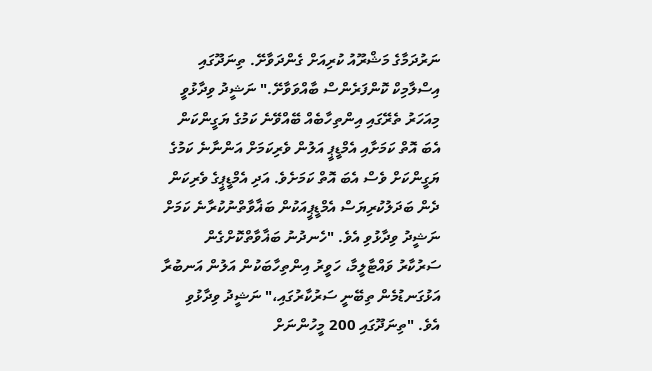ނަރުދަމާގެ މަޝްރޫއު ކުރިއަށް ގެންދަވާށޭ. ތިނަދޫގައި އިސްލާމިކް ކޮންފަރެންސް ބާއްވަވާށޭ." ނަޝީދު ވިދާޅުވީ މިއަހަރު ތެރޭގައި އިންތިހާބެއް ބޭއްވޭނެ ކަމުގެ ޔަގީންކަން އެބަ އޮތް ކަމަށާއި އެމްޑީޕީ އަލުން ވެރިކަމަށް އަންނާނެ ކަމުގެ ޔަގީންކަށް ވެސް އެބަ އޮތް ކަމަށެވެ. އަދި އެމްޑީޕީގެ ވެރިކަން ދެން ބަދަލުކުރިޔަސް އެމްޑީޕީއަކުން ބަޣާވާތްނުކުރާނެ ކަމަށް ނަޝީދު ވިދާޅުވި އެވެ. "ހެނދުނު ބަޣާވާތްކޮށްގެން ސަރުކާރު ވައްޓާލީމާ، ހަވީރު އިންތިހާބަކުން އަލުން އަނބުރާ އަޅުގަނޑުމެން ތިބޭނީ ސަރުކާރުގައި،" ނަޝީދު ވިދާޅުވި އެވެ. "ތިނަދޫގައި 200 މީހުންނަށް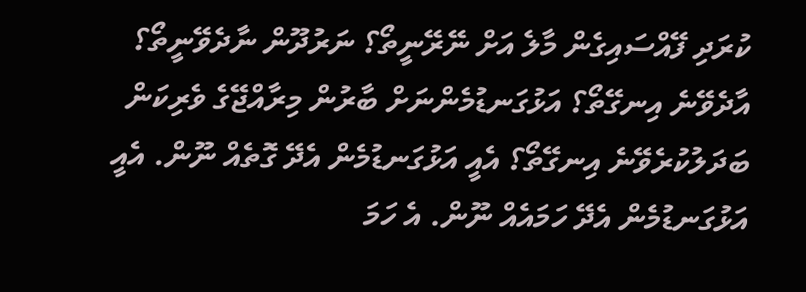ކުރަދި ފޭއްސައިގެން މާލެ އަށް ނޭރޭނީތޯ؟ ނަރުދޫން ނާދެވޭނީތޯ؟ އާދެވޭނެ އިނގޭތޯ؟ އަޅުގަނޑުމެންނަށް ބާރުން މިރާއްޖޭގެ ވެރިކަން ބަދަލުކުރެވޭނެ އިނގޭތޯ؟ އެއީ އަޅުގަނޑުމެން އެދޭ ގޮތެއް ނޫން. އެއީ އަޅުގަނޑުމެން އެދޭ ހަމައެއް ނޫން. އެ ހަމަ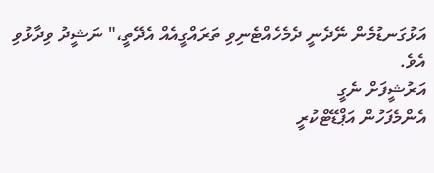އަޅުގަނޑުމެން ނޭދެނީ ދެމެހެއްޓެނިވި ތަރައްގީއެއް އެދޭތީ،" ނަޝީދު ވިދާޅުވި އެވެ.
އަރުޝީފަށް ނެގީ
އެންމެފަހުން އަޕްޑޭޓްކުރީ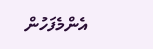އެންމެފަހުން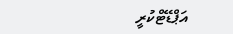އަޕްޑޭޓްކުރީ